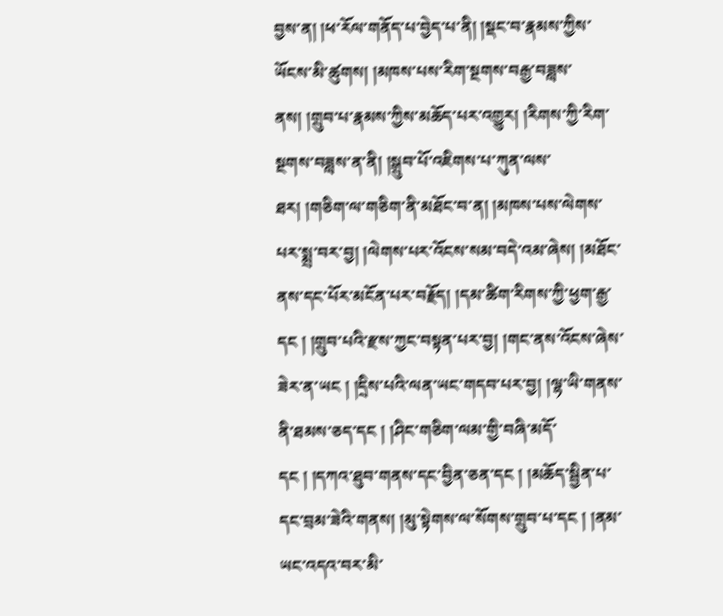བྱས་ན། །ཕ་རོལ་གནོད་པ་བྱེད་པ་ནི། །སྡང་བ་རྣམས་ཀྱིས་ཡོངས་མི་ཚུགས། །མཁས་པས་རིག་སྔགས་བརྒྱ་བཟླས་ནས། །གྲུབ་པ་རྣམས་ཀྱིས་མཆོད་པར་འགྱུར། །རིགས་ཀྱི་རིག་སྔགས་བཟླས་ན་ནི། །སྒྲུབ་པོ་འཇིགས་པ་ཀུན་ལས་ཐར། །གཅིག་ལ་གཅིག་ནི་མཐོང་བ་ན། །མཁས་པས་ལེགས་པར་སྨྲ་བར་བྱ། །ལེགས་པར་འོངས་སམ་བདེ་འམ་ཞེས། །མཐོང་ནས་དང་པོར་མངོན་པར་བརྗོད། །དམ་ཚིག་རིགས་ཀྱི་ཕྱག་རྒྱ་དང ། །གྲུབ་པའི་རྫས་ཀྱང་བསྟན་པར་བྱ། །གང་ནས་འོངས་ཞེས་ཟེར་ན་ཡང ། །དྲིས་པའི་ལན་ཡང་གདབ་པར་བྱ། །ལྷ་ཡི་གནས་ནི་ཐམས་ཅད་དང ། །ཤིང་གཅིག་ལམ་གྱི་བཞི་མདོ་དང ། །དཀའ་ཐུབ་གནས་དང་བྱིན་ཅན་དང ། །མཆོད་སྦྱིན་པ་དང་བྲམ་ཟེའི་གནས། །མུ་སྟེགས་ལ་སོགས་གྲུབ་པ་དང ། །ནམ་ཡང་འདའ་བར་མི་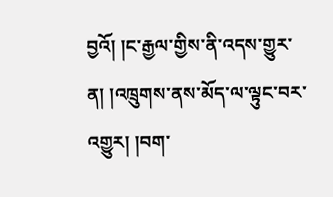བྱའོ། །ང་རྒྱལ་གྱིས་ནི་འདས་གྱུར་ན། །འཁྲུགས་ནས་མོད་ལ་ལྟུང་བར་འགྱུར། །བག་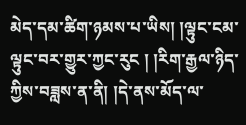མེད་དམ་ཚིག་ཉམས་པ་ཡིས། །ལྟུང་ངམ་ལྟུང་བར་གྱུར་ཀྱང་རུང ། །རིག་རྒྱལ་ཉིད་ཀྱིས་བཟླས་ན་ནི། །དེ་ནས་མོད་ལ་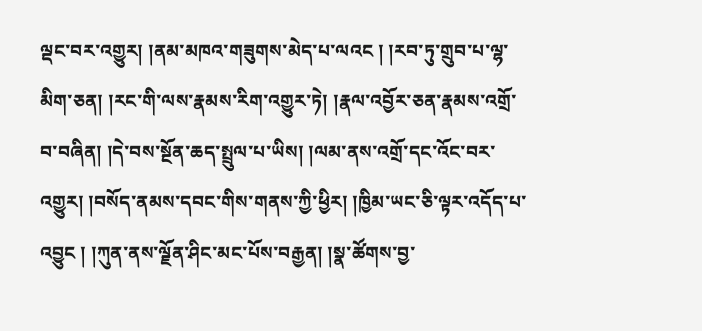ལྡང་བར་འགྱུར། །ནམ་མཁའ་གཟུགས་མེད་པ་ལའང ། །རབ་ཏུ་གྲུབ་པ་ལྷ་མིག་ཅན། །རང་གི་ལས་རྣམས་རིག་འགྱུར་ཏེ། །རྣལ་འབྱོར་ཅན་རྣམས་འགྲོ་བ་བཞིན། །དེ་བས་སྔོན་ཆད་སྤྲུལ་པ་ཡིས། །ལམ་ནས་འགྲོ་དང་འོང་བར་འགྱུར། །བསོད་ནམས་དབང་གིས་གནས་ཀྱི་ཕྱིར། །ཁྱིམ་ཡང་ཅི་ལྟར་འདོད་པ་འབྱུང ། །ཀུན་ནས་ལྗོན་ཤིང་མང་པོས་བརྒྱན། །སྣ་ཚོགས་བྱ་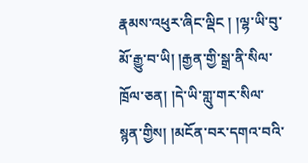རྣམས་འཕུར་ཞིང་ལྡིང ། །ལྷ་ཡི་བུ་མོ་རྒྱུ་བ་ཡི། །རྒྱན་གྱི་སྒྲ་ནི་སིལ་ཁྲོལ་ཅན། །དེ་ཡི་གླུ་གར་སིལ་སྙན་གྱིས། །མངོན་བར་དགའ་བའི་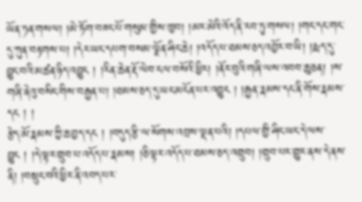ཡོན་ཏན་གསལ། །མེ་ཏོག་བཟང་པོ་གསུམ་གྱིས་ཁྱབ། །མར་མེའི་འོད་ནི་རབ་ཏུ་གསལ། །གང་དང་གང་དུ་ཀུན་བརྟགས་པ། །དེར་ཡང་དཔག་བསམ་ལྗོན་ཤིང་ཆེ། །འདོད་པ་ཐམས་ཅད་འབྱོར་བ་ཡི། །རྨད་དུ་བྱུང་བའི་མཚན་ཉིད་འབྱུང ། །རིན་ཆེན་རྡོ་ལེབ་ངལ་བསོའི་ཕྱིར། །ནོར་བུའི་གཞི་ལས་འབབ་ཆུ་ཅན། །ས་གཞི་ནེའུ་བསིང་གིས་བརྒྱན་པ། །ཐམས་ཅད་དུ་ཡང་མངོན་པར་འབྱུང ། །རྒྱན་རྣམས་དང་ནི་གོས་རྣམས་དང ། །
རྩེད་མོ་རྣམས་ཀྱི་ཆ་བྱད་དང ། །བདུད་རྩི་ལ་སོགས་འབྲས་ལྡན་པའི། །དཔལ་གྱི་ཤིང་ཡང་དེ་ལས་བྱུང ། །དེ་ལྟར་གྲུབ་པ་འདོད་པ་རྣམས། །ཅི་ལྟར་འདོད་པ་ཐམས་ཅད་འགྲུབ། །གྲུབ་པར་གྱུར་ནས་དེ་ནས་ནི། །བསྲུང་བའི་ཕྱིར་ནི་འབད་པར་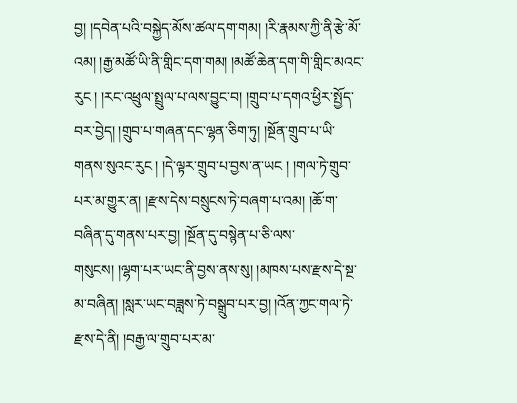བྱ། །དབེན་པའི་བསྐྱེད་མོས་ཚལ་དག་གམ། །རི་རྣམས་ཀྱི་ནི་རྩེ་མོ་འམ། །རྒྱ་མཚོ་ཡི་ནི་གླིང་དག་གམ། །མཚོ་ཆེན་དག་གི་གླིང་མའང་རུང ། །རང་འཕྲུལ་སྤྲུལ་པ་ལས་བྱུང་བ། །གྲུབ་པ་དགའ་ཕྱིར་སྤྱོད་བར་བྱེད། །གྲུབ་པ་གཞན་དང་ལྷན་ཅིག་ཏུ། །སྔོན་གྲུབ་པ་ཡི་གནས་སུའང་རུང ། །དེ་ལྟར་གྲུབ་པ་བྱས་ན་ཡང ། །གལ་ཏེ་གྲུབ་པར་མ་གྱུར་ན། །རྫས་དེས་བསྲུངས་ཏེ་བཞག་པ་འམ། །ཆོ་ག་བཞིན་དུ་གནས་པར་བྱ། །སྔོན་དུ་བསྙེན་པ་ཅི་ལས་གསུངས། །ལྷག་པར་ཡང་ནི་བྱས་ནས་སུ། །མཁས་པས་རྫས་དེ་སྔ་མ་བཞིན། །སླར་ཡང་བཟླས་ཏེ་བསྒྲུབ་པར་བྱ། །འོན་ཀྱང་གལ་ཏེ་རྫས་དེ་ནི། །བརྒྱ་ལ་གྲུབ་པར་མ་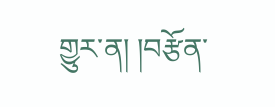གྱུར་ན། །བརྩོན་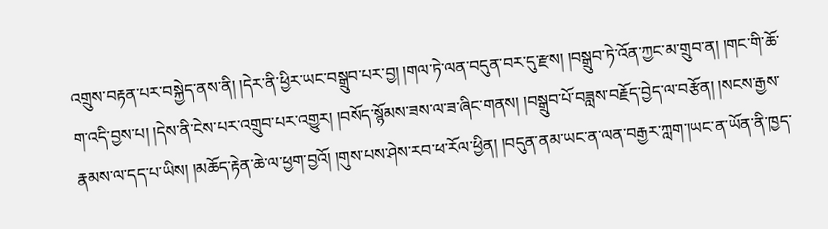འགྲུས་བརྟན་པར་བསྐྱེད་ནས་ནི། །དེར་ནི་ཕྱིར་ཡང་བསྒྲུབ་པར་བྱ། །གལ་ཏེ་ལན་བདུན་བར་དུ་རྫས། །བསྒྲུབ་ཏེ་འོན་ཀྱང་མ་གྲུབ་ན། །གང་གི་ཆོ་ག་འདི་བྱས་པ། །དེས་ནི་ངེས་པར་འགྲུབ་པར་འགྱུར། །བསོད་སྙོམས་ཟས་ལ་ཟ་ཞིང་གནས། །བསྒྲུབ་པོ་བཟླས་བརྗོད་བྱེད་ལ་བརྩོན། །སངས་རྒྱས་རྣམས་ལ་དད་པ་ཡིས། །མཆོད་རྟེན་ཆེ་ལ་ཕྱག་བྱའོ། །གུས་པས་ཤེས་རབ་ཕ་རོལ་ཕྱིན། །བདུན་ནམ་ཡང་ན་ལན་བརྒྱར་ཀླག་།ཡང་ན་ཡོན་ནི་ཁྱད་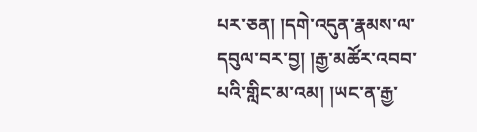པར་ཅན། །དགེ་འདུན་རྣམས་ལ་དབུལ་བར་བྱ། །རྒྱ་མཚོར་འབབ་པའི་གླིང་མ་འམ། །ཡང་ན་རྒྱ་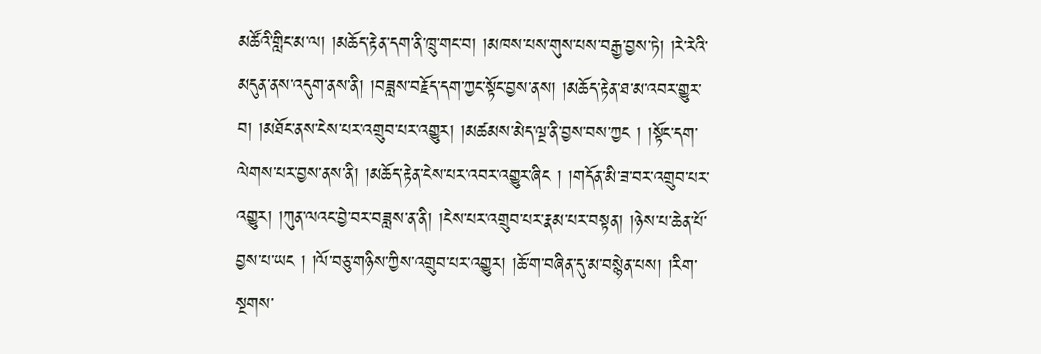མཚོའི་གླིང་མ་ལ། །མཆོད་རྟེན་དག་ནི་ཁྲུ་གང་བ། །མཁས་པས་གུས་པས་བརྒྱ་བྱས་ཏེ། །རེ་རེའི་མདུན་ནས་འདུག་ནས་ནི། །བཟླས་བརྗོད་དག་ཀྱང་སྟོང་བྱས་ནས། །མཆོད་རྟེན་ཐ་མ་འབར་གྱུར་བ། །མཐོང་ནས་ངེས་པར་འགྲུབ་པར་འགྱུར། །མཚམས་མེད་ལྔ་ནི་བྱས་བས་ཀྱང ། །སྟོང་དག་ལེགས་པར་བྱས་ནས་ནི། །མཆོད་རྟེན་ངེས་པར་འབར་འགྱུར་ཞིང ། །གདོན་མི་ཟ་བར་འགྲུབ་པར་འགྱུར། །ཀུན་ལའང་བྱེ་བར་བཟླས་ན་ནི། །ངེས་པར་འགྲུབ་པར་རྣམ་པར་བསྟན། །ཉེས་པ་ཆེན་པོ་བྱས་པ་ཡང ། །ལོ་བཅུ་གཉིས་ཀྱིས་འགྲུབ་པར་འགྱུར། །ཆོ་ག་བཞིན་དུ་མ་བསྙེན་པས། །རིག་སྔགས་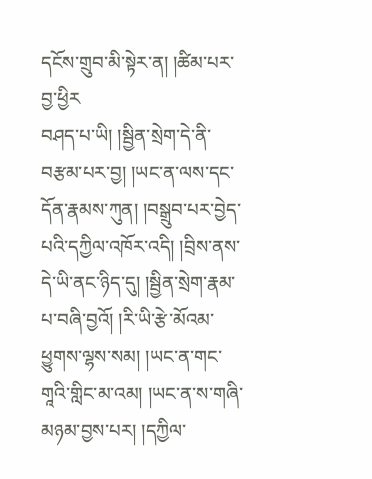དངོས་གྲུབ་མི་སྟེར་ན། །ཚིམ་པར་བྱ་ཕྱིར
བཤད་པ་ཡི། །སྦྱིན་སྲེག་དེ་ནི་བརྩམ་པར་བྱ། །ཡང་ན་ལས་དང་དོན་རྣམས་ཀུན། །བསྒྲུབ་པར་བྱེད་པའི་དཀྱིལ་འཁོར་འདི། །བྲིས་ནས་དེ་ཡི་ནང་ཉིད་དུ། །སྦྱིན་སྲེག་རྣམ་པ་བཞི་བྱའོ། །རི་ཡི་རྩེ་མོའམ་ཕྱུགས་ལྷས་སམ། །ཡང་ན་གང་གཱའི་གླིང་མ་འམ། །ཡང་ན་ས་གཞི་མཉམ་བྱས་པར། །དཀྱིལ་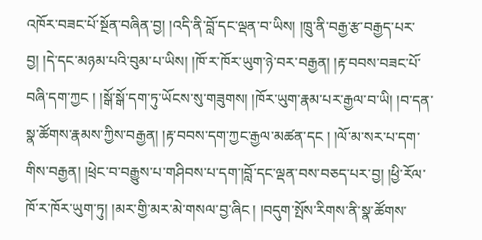འཁོར་བཟང་པོ་སྔོན་བཞིན་བྱ། །འདི་ནི་བློ་དང་ལྡན་བ་ཡིས། །ཁྲུ་ནི་བརྒྱ་རྩ་བརྒྱད་པར་བྱ། །དེ་དང་མཉམ་པའི་བུམ་པ་ཡིས། །ཁོ་ར་ཁོར་ཡུག་ཉེ་བར་བརྒྱན། །རྟ་བབས་བཟང་པོ་བཞི་དག་ཀྱང ། །སྒོ་སྒོ་དག་ཏུ་ཡོངས་སུ་གཟུགས། །ཁོར་ཡུག་རྣམ་པར་རྒྱལ་བ་ཡི། །བ་དན་སྣ་ཚོགས་རྣམས་ཀྱིས་བརྒྱན། །རྟ་བབས་དག་ཀྱང་རྒྱལ་མཚན་དང ། །ལོ་མ་སར་པ་དག་གིས་བརྒྱན། །ཕྲེང་བ་བརྒྱུས་པ་གཤིབས་པ་དག་།བློ་དང་ལྡན་བས་བཅད་པར་བྱ། །ཕྱི་རོལ་ཁོ་ར་ཁོར་ཡུག་ཏུ། །མར་གྱི་མར་མེ་གསལ་བྱ་ཞིང ། །བདུག་སྤོས་རིགས་ནི་སྣ་ཚོགས་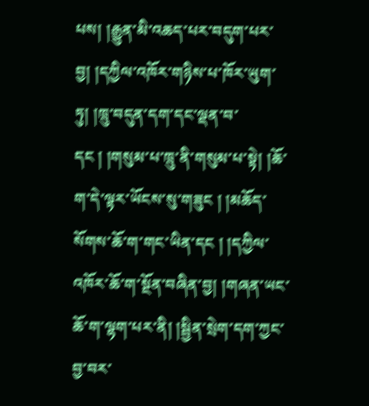པས། །རྒྱུན་མི་འཆད་པར་བདུག་པར་བྱ། །དཀྱིལ་འཁོར་གཉིས་པ་ཁོར་ཡུག་ཏུ། །ཁྲུ་བདུན་དག་དང་ལྡན་བ་དང ། །གསུམ་པ་ཁྲུ་ནི་གསུམ་པ་སྟེ། །ཆོ་ག་དེ་ལྟར་ཡོངས་སུ་གཟུང ། །མཆོད་སོགས་ཆོ་ག་གང་ཡིན་དང ། །དཀྱིལ་འཁོར་ཆོ་ག་སྔོན་བཞིན་བྱ། །གཞན་ཡང་ཆོ་ག་ལྷག་པར་ནི། །སྦྱིན་སྲེག་དག་ཀྱང་བྱ་བར་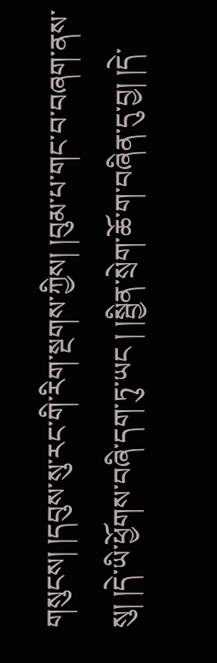གསུངས། །དབུས་སུ་རང་གི་རིག་སྔགས་ཀྱིས། །བུམ་པ་གང་བ་བཞག་ནས་སུ། །དེ་ཡི་ཕྱོགས་བཞི་དག་ཏུ་ཡང ། །སྦྱིན་སྲེག་ཆོ་ག་བཞིན་དུ་བྱ། །དེ་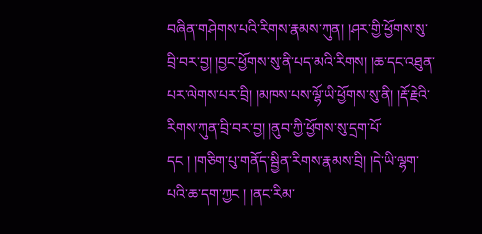བཞིན་གཤེགས་པའི་རིགས་རྣམས་ཀུན། །ཤར་གྱི་ཕྱོགས་སུ་བྲི་བར་བྱ། །བྱང་ཕྱོགས་སུ་ནི་པད་མའི་རིགས། །ཆ་དང་འཐུན་པར་ལེགས་པར་བྲི། །མཁས་པས་ལྷོ་ཡི་ཕྱོགས་སུ་ནི། །རྡོ་རྗེའི་རིགས་ཀུན་བྲི་བར་བྱ། །ནུབ་ཀྱི་ཕྱོགས་སུ་དྲག་པོ་དང ། །གཅིག་པུ་གནོད་སྦྱིན་རིགས་རྣམས་བྲི། །དེ་ཡི་ལྷག་པའི་ཆ་དག་ཀྱང ། །ནང་རིམ་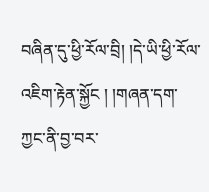བཞིན་དུ་ཕྱི་རོལ་བྲི། །དེ་ཡི་ཕྱི་རོལ་འཇིག་རྟེན་སྐྱོང ། །གཞན་དག་ཀྱང་ནི་བྱ་བར་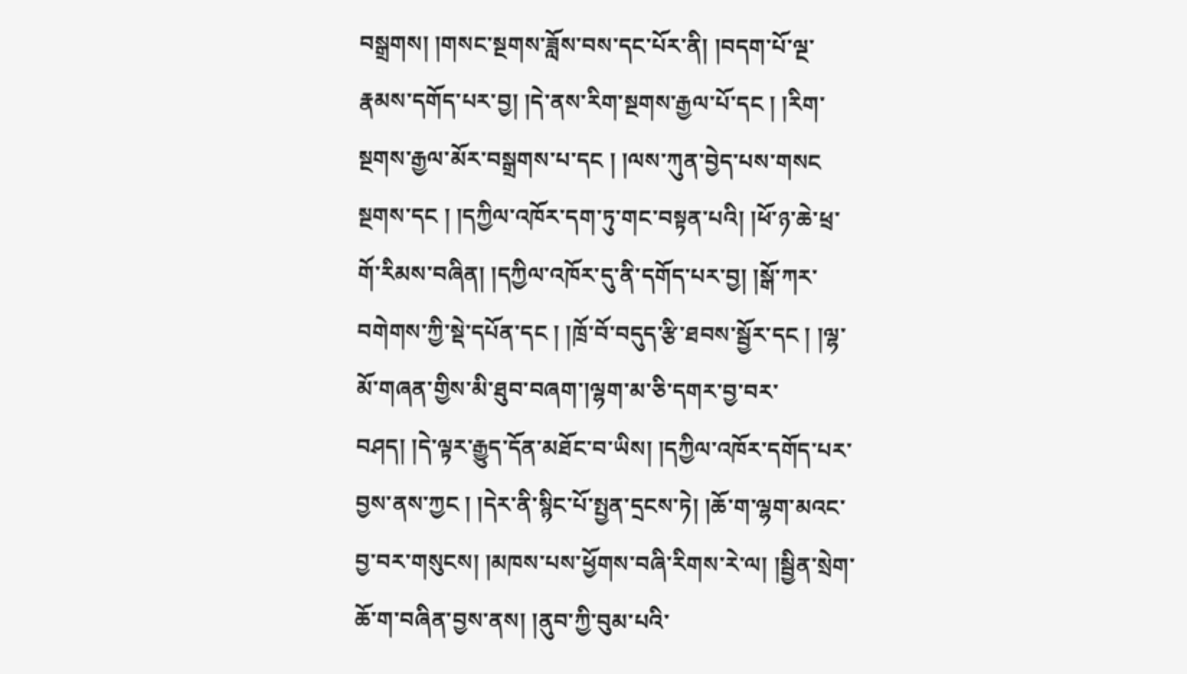བསྒྲགས། །གསང་སྔགས་ཟློས་བས་དང་པོར་ནི། །བདག་པོ་ལྔ་རྣམས་དགོད་པར་བྱ། །དེ་ནས་རིག་སྔགས་རྒྱལ་པོ་དང ། །རིག་སྔགས་རྒྱལ་མོར་བསྒྲགས་པ་དང ། །ལས་ཀུན་བྱེད་པས་གསང
སྔགས་དང ། །དཀྱིལ་འཁོར་དག་ཏུ་གང་བསྟན་པའི། །ཕོ་ཉ་ཆེ་ཕྲ་གོ་རིམས་བཞིན། །དཀྱིལ་འཁོར་དུ་ནི་དགོད་པར་བྱ། །སྒོ་ཀར་བགེགས་ཀྱི་སྡེ་དཔོན་དང ། །ཁྲོ་བོ་བདུད་རྩི་ཐབས་སྦྱོར་དང ། །ལྷ་མོ་གཞན་གྱིས་མི་ཐུབ་བཞག་།ལྷག་མ་ཅི་དགར་བྱ་བར་བཤད། །དེ་ལྟར་རྒྱུད་དོན་མཐོང་བ་ཡིས། །དཀྱིལ་འཁོར་དགོད་པར་བྱས་ནས་ཀྱང ། །དེར་ནི་སྙིང་པོ་སྤྱན་དྲངས་ཏེ། །ཆོ་ག་ལྷག་མའང་བྱ་བར་གསུངས། །མཁས་པས་ཕྱོགས་བཞི་རིགས་རེ་ལ། །སྦྱིན་སྲེག་ཆོ་ག་བཞིན་བྱས་ནས། །ནུབ་ཀྱི་བུམ་པའི་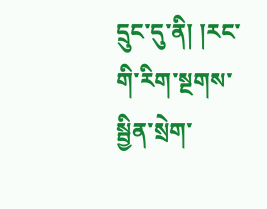དྲུང་དུ་ནི། །རང་གི་རིག་སྔགས་སྦྱིན་སྲེག་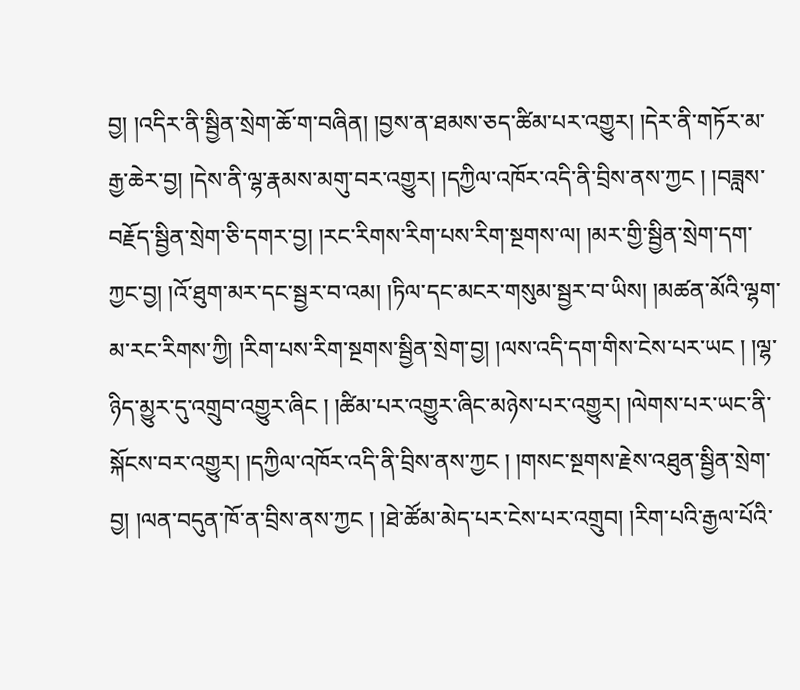བྱ། །འདིར་ནི་སྦྱིན་སྲེག་ཆོ་ག་བཞིན། །བྱས་ན་ཐམས་ཅད་ཚིམ་པར་འགྱུར། །དེར་ནི་གཏོར་མ་རྒྱ་ཆེར་བྱ། །དེས་ནི་ལྷ་རྣམས་མགུ་བར་འགྱུར། །དཀྱིལ་འཁོར་འདི་ནི་བྲིས་ནས་ཀྱང ། །བཟླས་བརྗོད་སྦྱིན་སྲེག་ཅི་དགར་བྱ། །རང་རིགས་རིག་པས་རིག་སྔགས་ལ། །མར་གྱི་སྦྱིན་སྲེག་དག་ཀྱང་བྱ། །འོ་ཐུག་མར་དང་སྦྱར་བ་འམ། །ཏིལ་དང་མངར་གསུམ་སྦྱར་བ་ཡིས། །མཚན་མོའི་ལྷག་མ་རང་རིགས་ཀྱི། །རིག་པས་རིག་སྔགས་སྦྱིན་སྲེག་བྱ། །ལས་འདི་དག་གིས་ངེས་པར་ཡང ། །ལྷ་ཉིད་མྱུར་དུ་འགྲུབ་འགྱུར་ཞིང ། །ཚིམ་པར་འགྱུར་ཞིང་མཉེས་པར་འགྱུར། །ལེགས་པར་ཡང་ནི་སྐོངས་བར་འགྱུར། །དཀྱིལ་འཁོར་འདི་ནི་བྲིས་ནས་ཀྱང ། །གསང་སྔགས་རྗེས་འཐུན་སྦྱིན་སྲེག་བྱ། །ལན་བདུན་ཁོ་ན་བྲིས་ནས་ཀྱང ། །ཐེ་ཚོམ་མེད་པར་ངེས་པར་འགྲུབ། །རིག་པའི་རྒྱལ་པོའི་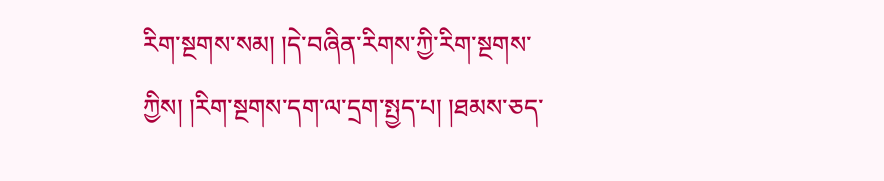རིག་སྔགས་སམ། །དེ་བཞིན་རིགས་ཀྱི་རིག་སྔགས་ཀྱིས། །རིག་སྔགས་དག་ལ་དྲག་སྤྱད་པ། །ཐམས་ཅད་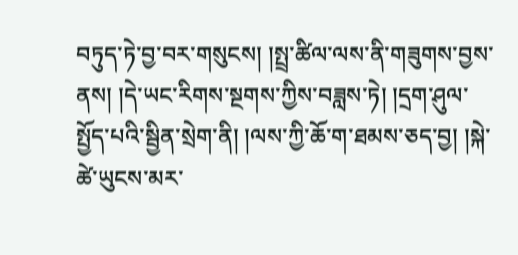བཏུད་ཏེ་བྱ་བར་གསུངས། །སྤྲ་ཚིལ་ལས་ནི་གཟུགས་བྱས་ནས། །དེ་ཡང་རིགས་སྔགས་ཀྱིས་བཟླས་ཏེ། །དྲག་ཤུལ་སྤྱོད་པའི་སྦྱིན་སྲེག་ནི། །ལས་ཀྱི་ཆོ་ག་ཐམས་ཅད་བྱ། །སྐེ་ཚེ་ཡུངས་མར་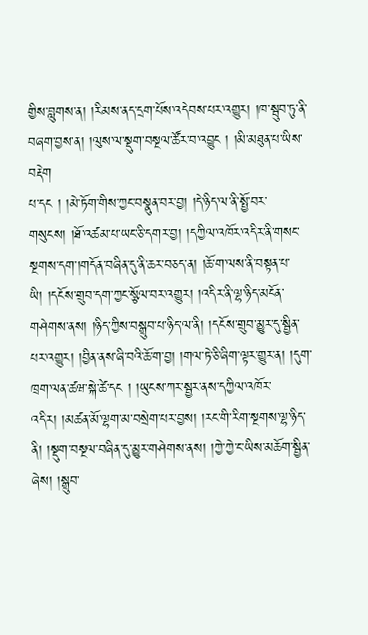གྱིས་བླུགས་ན། །རིམས་ནད་དྲག་པོས་འདེབས་པར་འགྱུར། །ཁ་སྦུབ་ཏུ་ནི་བཞག་བྱས་ན། །ལུས་ལ་སྡུག་བསྔལ་ཚོར་བ་འབྱུང ། །མི་མཐུན་པ་ཡིས་བརྡེག
པ་དང ། །མེ་ཏོག་གིས་ཀྱང་བསྣུན་བར་བྱ། །དེ་ཉིད་ལ་ནི་སྤྱོ་བར་གསུངས། །ཐོ་འཚམ་པ་ཡང་ཅི་དགར་བྱ། །དཀྱིལ་འཁོར་འདིར་ནི་གསང་སྔགས་དག་།གདོན་བཞིན་དུ་ནི་ཆར་བཅད་ན། །ཆོ་ག་ལས་ནི་བསྟན་པ་ཡི། །དངོས་གྲུབ་དག་ཀྱང་སྩོལ་བར་འགྱུར། །འདིར་ནི་ལྷ་ཉིད་མངོན་གཤེགས་ནས། །ཉིད་ཀྱིས་བསྒྲུབ་པ་ཉིད་ལ་ནི། །དངོས་གྲུབ་མྱུར་དུ་སྦྱིན་པར་འགྱུར། །བྱིན་ནས་ཞི་བའི་ཆོ་ག་བྱ། །གལ་ཏེ་ཅི་ཞིག་ལྟར་གྱུར་ན། །དུག་ཁྲག་ལན་ཚཝ་སྐེ་ཚེ་དང ། །ཡུངས་ཀར་སྦྱར་ནས་དཀྱིལ་འཁོར་འདིར། །མཚན་མོ་ལྷག་མ་བསྲེག་པར་བྱས། །རང་གི་རིག་སྔགས་ལྷ་ཉིད་ནི། །སྡུག་བསྔལ་བཞིན་དུ་མྱུར་གཤེགས་ནས། །ཀྱེ་ཀྱེ་ང་ཡིས་མཆོག་སྦྱིན་ཞེས། །སྒྲུབ་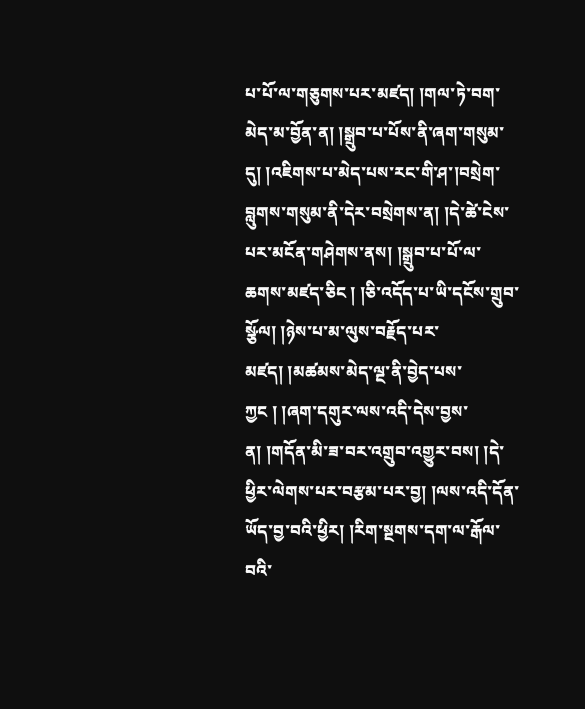པ་པོ་ལ་གཅུགས་པར་མཛད། །གལ་ཏེ་བག་མེད་མ་བྱོན་ན། །སྒྲུབ་པ་པོས་ནི་ཞག་གསུམ་དུ། །འཇིགས་པ་མེད་པས་རང་གི་ཤ་།བསྲེག་བླུགས་གསུམ་ནི་དེར་བསྲེགས་ན། །དེ་ཚེ་ངེས་པར་མངོན་གཤེགས་ནས། །སྒྲུབ་པ་པོ་ལ་ཆགས་མཛད་ཅིང ། །ཅི་འདོད་པ་ཡི་དངོས་གྲུབ་སྩོལ། །ཉེས་པ་མ་ལུས་བརྗོད་པར་མཛད། །མཚམས་མེད་ལྔ་ནི་བྱེད་པས་ཀྱང ། །ཞག་དགུར་ལས་འདི་དེས་བྱས་ན། །གདོན་མི་ཟ་བར་འགྲུབ་འགྱུར་བས། །དེ་ཕྱིར་ལེགས་པར་བརྩམ་པར་བྱ། །ལས་འདི་དོན་ཡོད་བྱ་བའི་ཕྱིར། །རིག་སྔགས་དག་ལ་རྒོལ་བའི་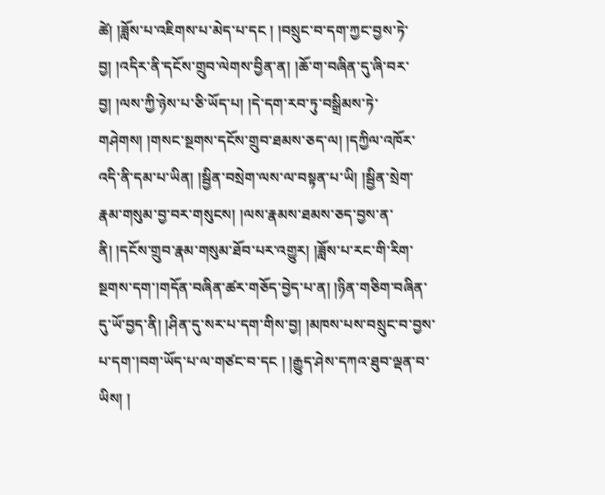ཚེ། །ཟློས་པ་འཇིགས་པ་མེད་པ་དང ། །བསྲུང་བ་དག་ཀྱང་བྱས་ཏེ་བྱ། །འདིར་ནི་དངོས་གྲུབ་ལེགས་བྱིན་ན། །ཆོ་ག་བཞིན་དུ་ཞི་བར་བྱ། །ལས་ཀྱི་ཉེས་པ་ཅི་ཡོད་པ། །དེ་དག་རབ་ཏུ་བསྒྲིམས་ཏེ་གཤེགས། །གསང་སྔགས་དངོས་གྲུབ་ཐམས་ཅད་ལ། །དཀྱིལ་འཁོར་འདི་ནི་དམ་པ་ཡིན། །སྦྱིན་བསྲེག་ལས་ལ་བསྟན་པ་ཡི། །སྦྱིན་སྲེག་རྣམ་གསུམ་བྱ་བར་གསུངས། །ལས་རྣམས་ཐམས་ཅད་བྱས་ན་ནི། །དངོས་གྲུབ་རྣམ་གསུམ་ཐོབ་པར་འགྱུར། །ཟློས་པ་རང་གི་རིག་སྔགས་དག་།གདོན་བཞིན་ཚར་གཅོད་བྱེད་པ་ན། །ཉིན་གཅིག་བཞིན་དུ་ཡོ་བྱད་ནི། །ཤིན་དུ་སར་པ་དག་གིས་བྱ། །མཁས་པས་བསྲུང་བ་བྱས་པ་དག་།བག་ཡོད་པ་ལ་གཙང་བ་དང ། །རྒྱུད་ཤེས་དཀའ་ཐུབ་ལྡན་བ་ཡིས། །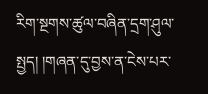རིག་སྔགས་ཚུལ་བཞིན་དྲག་ཤུལ་སྤྱད། །གཞན་དུ་བྱས་ན་ངེས་པར་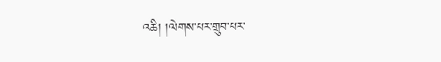འཆི། །ལེགས་པར་གྲུབ་པར་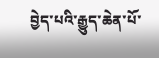བྱེད་པའི་རྒྱུད་ཆེན་པོ་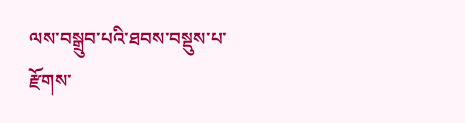ལས་བསྒྲུབ་པའི་ཐབས་བསྡུས་པ་རྫོགས་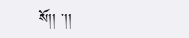སོ།། ་།།